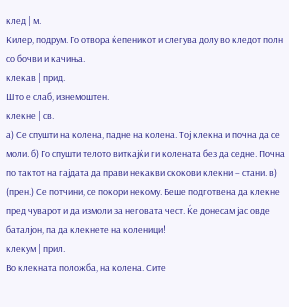клед | м.
Килер, подрум. Го отвора ќепеникот и слегува долу во кледот полн со бочви и качиња.
клекав | прид.
Што е слаб, изнемоштен.
клекне | св.
а) Се спушти на колена, падне на колена. Тој клекна и почна да се моли. б) Го спушти телото виткајќи ги колената без да седне. Почна по тактот на гајдата да прави некакви скокови клекни – стани. в) (прен.) Се потчини, се покори некому. Беше подготвена да клекне пред чуварот и да измоли за неговата чест. Ќе донесам јас овде баталјон, па да клекнете на коленици!
клекум | прил.
Во клекната положба, на колена. Сите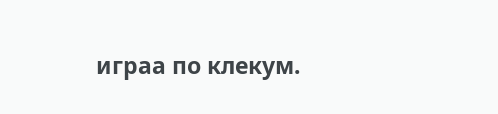играа по клекум.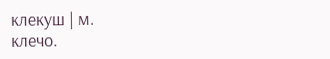клекуш | м.
клечо.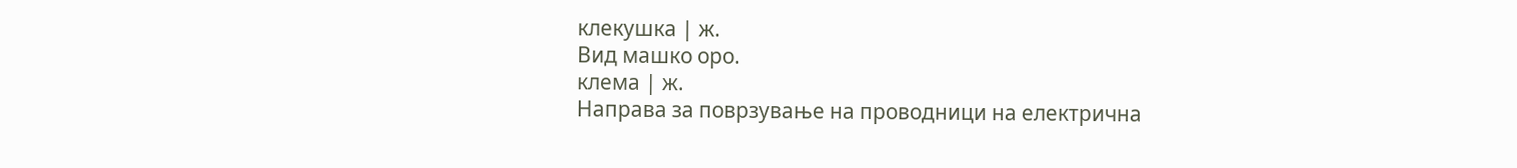клекушка | ж.
Вид машко оро.
клема | ж.
Направа за поврзување на проводници на електрична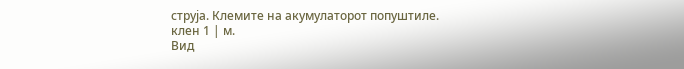струја. Клемите на акумулаторот попуштиле.
клен 1 | м.
Вид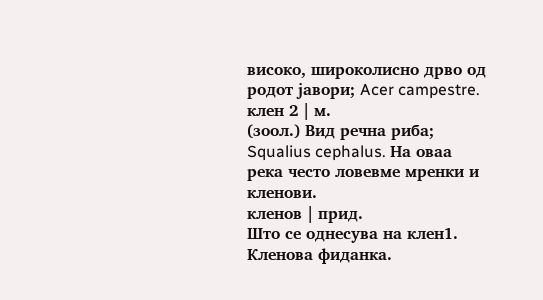високо, широколисно дрво од родот јавори; Acer campestre.
клен 2 | м.
(зоол.) Вид речна риба; Squalius cephalus. На оваа река често ловевме мренки и кленови.
кленов | прид.
Што се однесува на клен1. Кленова фиданка.